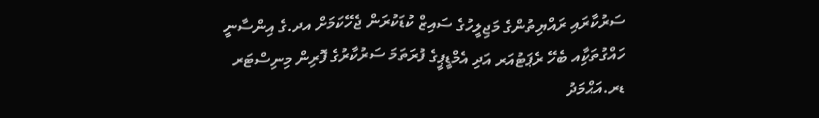ސަރުކާރައި ރައްޔިތުންގެ މަޖިލީހުގެ ސައިޒް ކުޑަކުރަން ޖެހޭކަމަށް އދ.ގެ އިންސާނީ ހައްގުތަކާިއ ބެހޭ ރެޕަޓުއަރ އަދި އެމްޑީޕީގެ ފުރަތަމަ ސަރުކާރުގެ ފޮރިން މިނިސްޓަރ ޑރ.އަޙްމަދު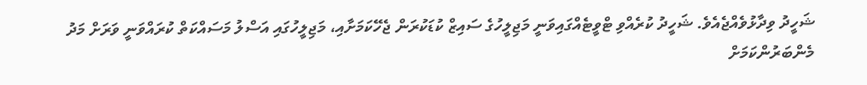ޝަހީދު ވިދާޅުވެއްޖެއެވެ. ޝަހީދު ކުރެއްވި ޓްވީޓެއްގައިވަނީ މަޖިލީހުގެ ސައިޒް ކުޑަކުރަން ޖެހޭކަމަށާއި، މަޖިލީހުގައި އަސްލު މަސައްކަތް ކުރައްވަނީ ވަރަށް މަދު މެންބަރުންކަމަށް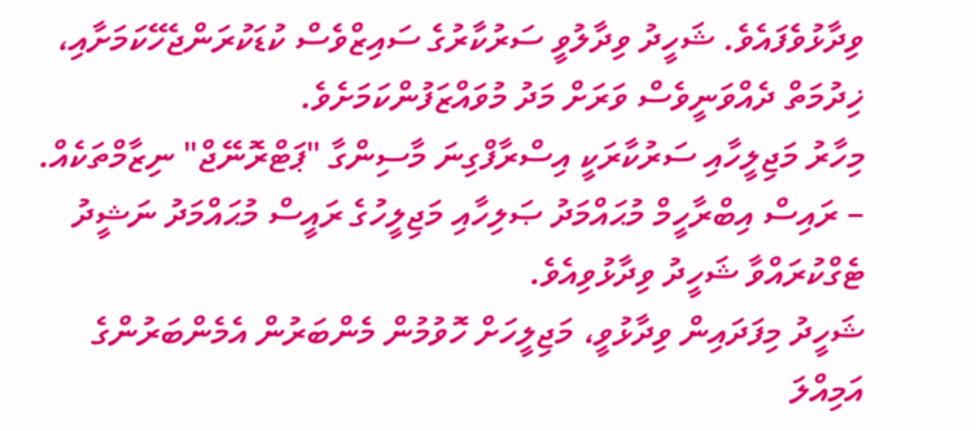ވިދާޅުވެފައެވެ. ޝަހީދު ވިދާލުވީ ސަރުކާރުގެ ސައިޒްވެސް ކުޑަކުރަންޖެހޭކަމަށާއި، ޚިދުމަތް ދެއްވަނީވެސް ވަރަށް މަދު މުވައްޒަފުންކަމަށެވެ.
މިހާރު މަޖިލީހާއި ސަރުކާރަކީ އިސްރާފްގިނަ މާސިންގާ "ޕަޓްރޮނޭޖް" ނިޒާމްތަކެއް.
– ރައިސް އިބްރާހީމް މުޙައްމަދު ޞަލިހާއި މަޖިލީހުގެ ރައީސް މުޙައްމަދު ނަޝީދު ޓެގްކުރައްވާ ޝަހީދު ވިދާޅުވިއެވެ.
ޝަހީދު މިފަދައިން ވިދާޅުވީ، މަޖިލީހަށް ހޮވުމުން މެންބަރުން އެމެންބަރުންގެ އަމިއްލަ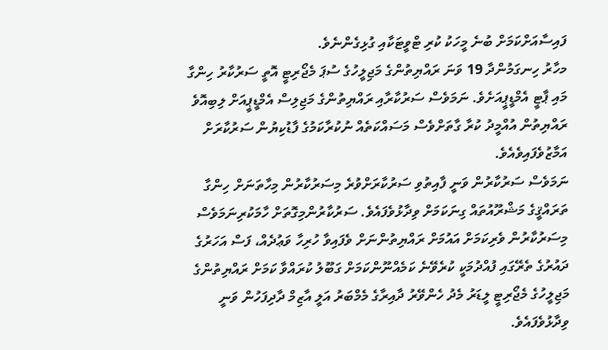ފައިސާއަށްކަމަށް ބުނެ މީހަކު ކުރި ޓްވީޓަކާއި ގުޅިގެންނެވެ.
މހާރު ހިނގަމުންދާ 19 ވަނަ ރައްޔިތުންގެ މަޖިލީހުގެ ސުޕަ މެޖޯރިޓީ އޮތީ ސަރުކާރު ހިންގާ މައި ޕާޓީ އެމްޑީޕީއަށެވެ. ނަމަވެސް ސަރުކާރާއި ރައްޔިތުންގެ މަޖިލިސް އެމްޑީޕީއަށް ލިބިއޮވެ ރައްޔިތުން އުއްމީދު ކުރާ ގާތަށްވެސް މަސައްކަތެއް ނުކުރާކަމުގެ ފާޑުކިޔުން ސަރުކާރަށް އަމާޒުވެފައިވެއެވެ.
ނަމަވެސް ސަރުކާރުން ވަނީ ފާއިތުވި ސަރުކާރަށްވުރެ މިސަރުކާރުން މިހާތަނަށް ހިންގާ ތަރައްޤީގެ މަޝްރޫއުތައް ގިނަކަމަށް ވިދާޅުވެފައެވެ. ސަރުކާރުންމިގޮތަށް ހާމަކުރިނަމަވެސް މިސަރުކާރުން ވެރިކަމަށް އައުމަށް ރައްޔިތުންނަށް ވެފައިވާ ހުރިހާ ވަޢުދެއް، ފަސް އަހަރުގެ ދައުރުގެ ތެރޭގައި ފުއްދުމަކީ ކުރެވޭނެ ކަމެއްނޫންކަމަށް ގަބޫލު ކުރައްވާ ކަމަށް ރައްޔިތުންގެ މަޖިލީހުގެ މެޖޯރިޓީ ލީޑަރު މެދު ހެންވޭރު ދާއިރާގެ މެމްބަރު އަލީ އާޒިމް ދާދިފަހުން ވަނީ ވިދާޅުވެފައެވެ.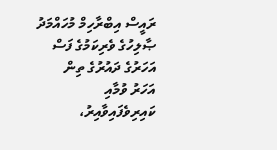ރައީސް އިބްރާހިމް މުހައްމަދު ޞާލިހުގެ ވެރިކަމުގެ ފަސް އަހަރުގެ ދައުރުގެ ތިން އަހަރު ވުމާއި ކައިރިވެފައިވާއިރު،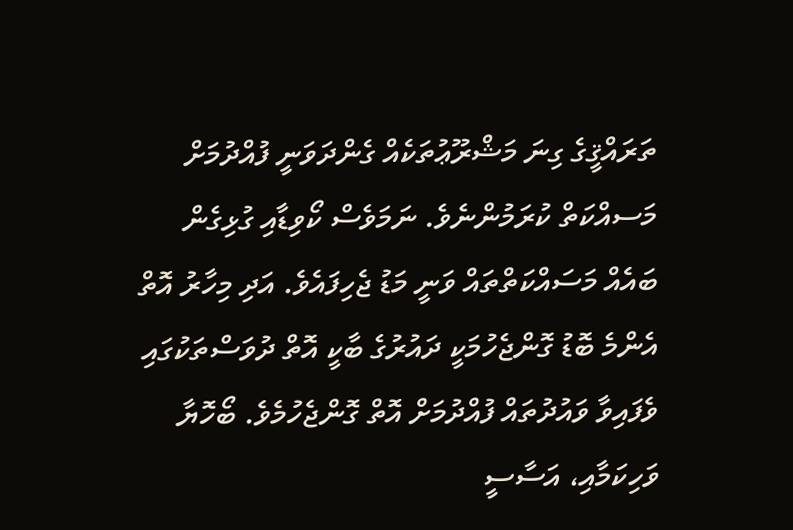ތަރައްޤީގެ ގިނަ މަޝްރޫޢުތަކެއް ގެންދަވަނީ ފުއްދުމަށް މަސއްކަތް ކުރަމުންނެވެ. ނަމަވެސް ކޯވިޑާއި ގުޅިގެން ބައެއް މަސައްކަތްތައް ވަނީ މަޑު ޖެހިފައެވެ. އަދި މިހާރު އޮތް އެންމެ ބޮޑު ގޮންޖެހުމަކީ ދައުރުގެ ބާކީ އޮތް ދުވަސްތަކުގައި ވެފައިވާ ވައުދުތައް ފުއްދުމަށް އޮތް ގޮންޖެހުމެވެ. ބޯހޮޔާ ވަހިކަމާއި، އަސާސީ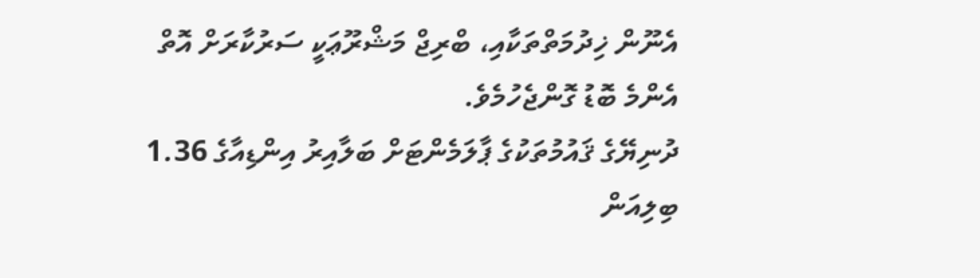އެނޫން ޚިދުމަތްތަކާއި، ބްރިޖް މަޝްރޫޢަކީ ސަރުކާރަށް އޮތް އެންމެ ބޮޑު ގޮންޖެހުމެވެ.
ދުނިޔޭގެ ޤައުމުތަކުގެ ޕާލަމެންޓަށް ބަލާއިރު އިންޑިއާގެ 1.36 ބިލިއަން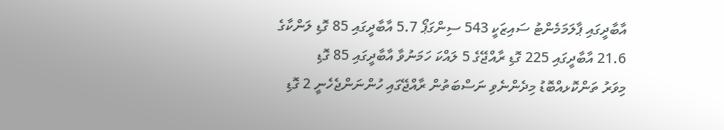އާބާދީގައި ޕާލަމަމެންޓު ސައިޒަކީ 543 ސިންގަޕޯ 5.7 އާބާދީގައި 85 ގޮޑި ލަންކާގެ 21.6 އާބާދީގައި 225 ގޮޑި ރާއްޖޭގެ 5 ލައްކަ ހަމަނުވާ އާބާދީގައި 85 ގޮޑި
މިވަރު ތަންކޮޅއްބޮޑު މިދެންނެވި ނަސްބަތުން ރާއްޖޭގައި ހުންނަންޖެހެނީ 2 ގޮޑި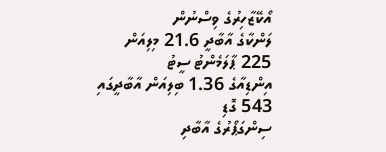އޯކޭޒާހިރުގެ ވިސްނުން
ލަންކާގެ އާބާދީ 21.6 މިލިއަން 225 ޕާލަމެންޓު ސީޓު
އިންޑިއާގެ 1.36 ބިލިއަން އާބާދީގައި 543 ގޮޑި
ސިންގަޕޯރުގެ އާބާދި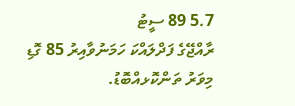5.7 89 ސީޓު
ރާއްޖޭގެ ފަދްލައްކަ ހަމަނުވާއިރު 85 ގޮޑި
މިވަރު ތަންކޮޅއްބޮޑު.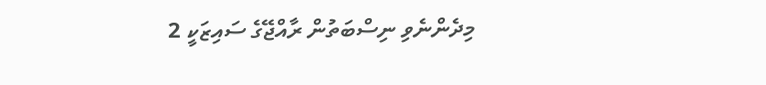މިދެންނެވި ނިސްބަތުން ރާއްޖޭގެ ސައިޒަކީ 2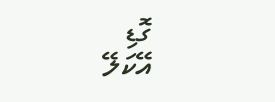ގޮޑި
އޭކަލޭ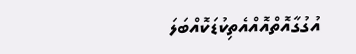އުގުގާއޮތްއޮއްއެތިކުޑަކޮއްބަލަ